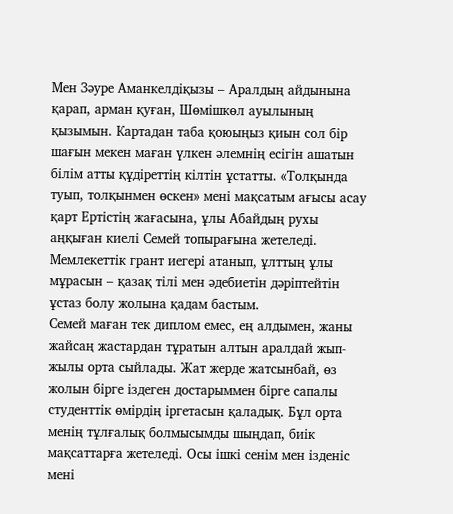Мен Зәуре Аманкелдіқызы – Аралдың айдынына қарап, арман қуған, Шөмішкөл ауылының қызымын. Картадан таба қоюыңыз қиын сол бір шағын мекен маған үлкен әлемнің есігін ашатын білім атты құдіреттің кілтін ұстатты. «Толқында туып, толқынмен өскен» мені мақсатым ағысы асау қарт Ертістің жағасына, ұлы Абайдың рухы аңқыған киелі Семей топырағына жетеледі. Мемлекеттік грант иегері атанып, ұлттың ұлы мұрасын – қазақ тілі мен әдебиетін дәріптейтін ұстаз болу жолына қадам бастым.
Семей маған тек диплом емес, ең алдымен, жаны жайсаң жастардан тұратын алтын аралдай жып-жылы орта сыйлады. Жат жерде жатсынбай, өз жолын бірге іздеген достарыммен бірге сапалы студенттік өмірдің іргетасын қаладық. Бұл орта менің тұлғалық болмысымды шыңдап, биік мақсаттарға жетеледі. Осы ішкі сенім мен ізденіс мені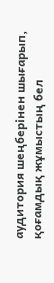аудитория шеңберінен шығарып, қоғамдық жұмыстың бел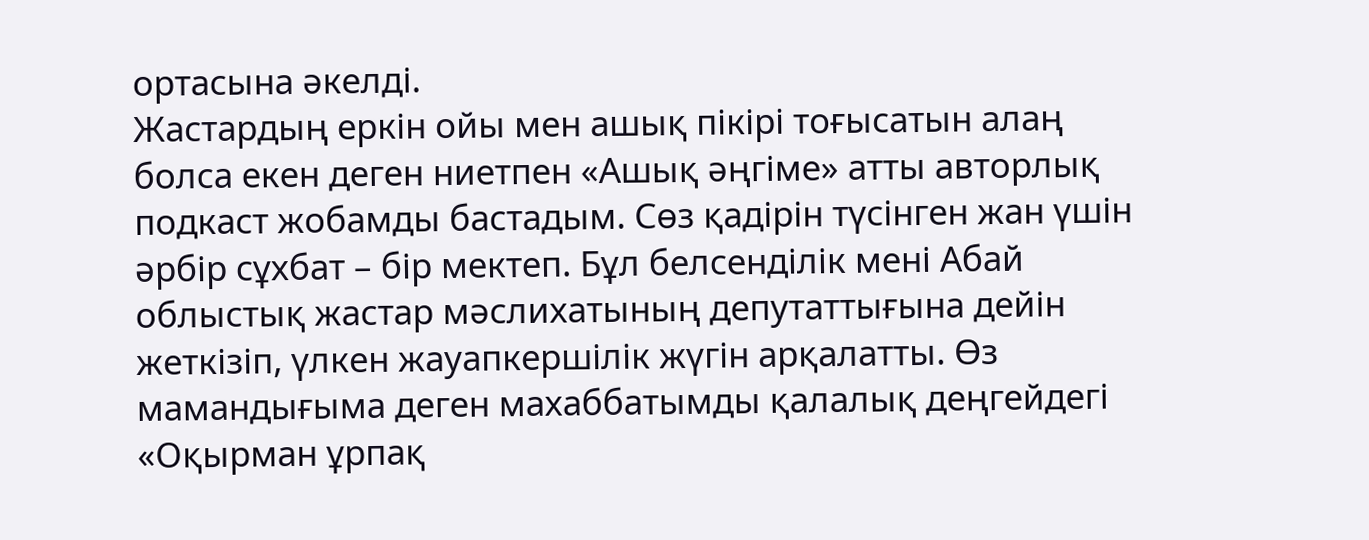ортасына әкелді.
Жастардың еркін ойы мен ашық пікірі тоғысатын алаң болса екен деген ниетпен «Ашық әңгіме» атты авторлық подкаст жобамды бастадым. Сөз қадірін түсінген жан үшін әрбір сұхбат – бір мектеп. Бұл белсенділік мені Абай облыстық жастар мәслихатының депутаттығына дейін жеткізіп, үлкен жауапкершілік жүгін арқалатты. Өз мамандығыма деген махаббатымды қалалық деңгейдегі «Оқырман ұрпақ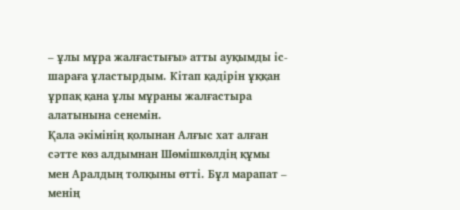– ұлы мұра жалғастығы» атты ауқымды іс-шараға ұластырдым. Кітап қадірін ұққан ұрпақ қана ұлы мұраны жалғастыра алатынына сенемін.
Қала әкімінің қолынан Алғыс хат алған сәтте көз алдымнан Шөмішкөлдің құмы мен Аралдың толқыны өтті. Бұл марапат – менің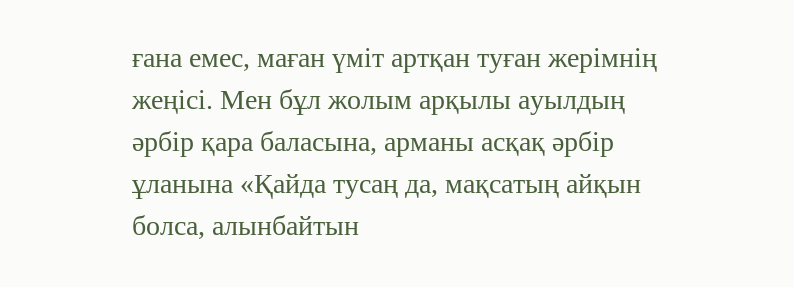ғана емес, маған үміт артқан туған жерімнің жеңісі. Мен бұл жолым арқылы ауылдың әрбір қара баласына, арманы асқақ әрбір ұланына «Қайда тусаң да, мақсатың айқын болса, алынбайтын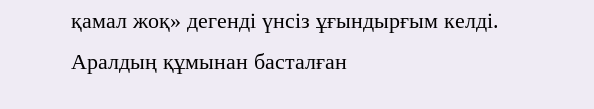қамал жоқ» дегенді үнсіз ұғындырғым келді.
Аралдың құмынан басталған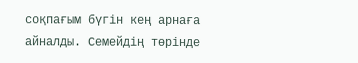соқпағым бүгін кең арнаға айналды. Семейдің төрінде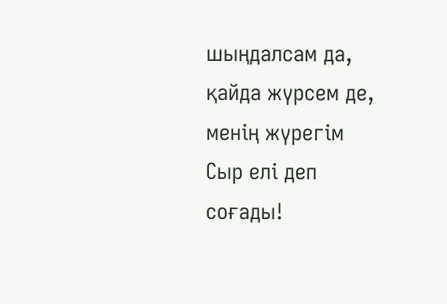шыңдалсам да, қайда жүрсем де, менің жүрегім Сыр елі деп соғады!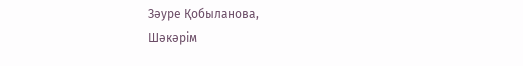Зәуре Қобыланова,
Шәкәрім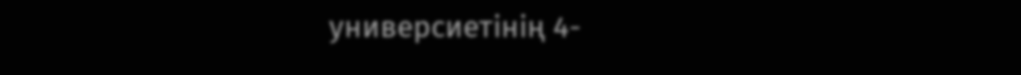универсиетінің 4-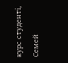курс студенті,
Семей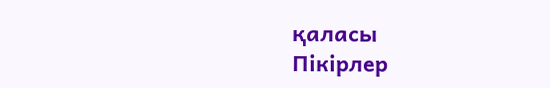қаласы
Пікірлер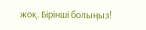жоқ. Бірінші болыңыз!